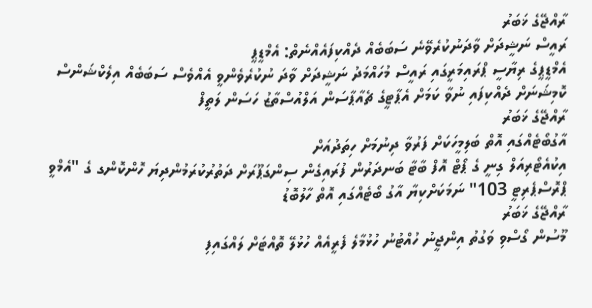ރާއްޖޭގެ ޚަބަރު
ރައީސް ނަޝީދަށް ވާދަނުކުރެވޭނެ ސަބަބެއް ދެއްކިފައެއްނެތް: އެމްޑީޕީ
އެމްޑީޕީގެ ރިޔާސީ ޕްރައިމަރީގައި ރައީސް މުހައްމަދު ނަޝީދަށް ވާދަ ނުކުރެވެންވީ އެއްވެސް ސަބަބެއް އިލެކްޝަންސް ކޮމިޝަނަށް ދެއްކިފައި ނުވާ ކަމަށް އެޕާޓީގެ ޗެއާޕާސަން އަލްއުސްތާޒު ހަސަން ލަތީފް
ރާއްޖޭގެ ޚަބަރު
އާގުބޯޓެއްގައި އޮތް ބަލިމީހަކަށް ފަރުވާ ދިނުމަށް ހިތަދުއަށް
އިކުއެޓޯރިއަލް ގިނީ ގެ ޕޯޓް އޮފް ބާޓާ ބަނދަރުން ފުރައިގެން ސިންގަޕޫރަށް ދަތުރުކުރަމުންދިޔަ ހޮންކޮންގ ގެ "އެމްވީ ޕްރޮސްޕެރިޓީ 103" ނަމަކަށްކިޔާ އާގު ބޯޓެއްގައި އޮތް ހާލުބޮޑު
ރާއްޖޭގެ ޚަބަރު
މޫސުން ގޯސްވި ވަގުތު އިންޖީނު ހުއްޓުނު ހުޅުމާލެ ފެރީއެއް ހުޅުލޭ ތޮއްޓަށް ލައްގައިފި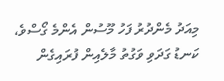މިއަދު މެންދުރު ފަހު މޫސުން އެންމެ ގޯސްވެ، ކަނޑު ގަދަވި ވަގުތު މާލެއިން ފުރައިގެން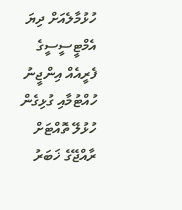ހުޅުމާލެއަށް ދިޔަ އެމްޓީސީސީގެ ފެރީއެއް އިންޖީނު ހުއްޓުމާއި ގުޅިގެން ހުޅުލޭ ތޮއްޓަށް
ރާއްޖޭގެ ޚަބަރު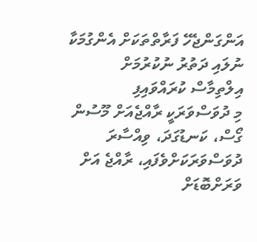އަންގަންޖެހޭ ފަރާތްތަކަށް އެންގުމަކާ ނުލައި ދަތުރު ނުކުރުމަށް އިލްތިމާސް ކުރައްވައިފި
މި ދުވަސްވަރަކީ ރާއްޖެއަށް މޫސުން ގޯސް، ކަނޑުގަދަ، ވިއްސާރަ ދުވަސްވަރަކަށްވެފައި، ރާއްޖެ އަށް ވަރަށްބޮޑަށް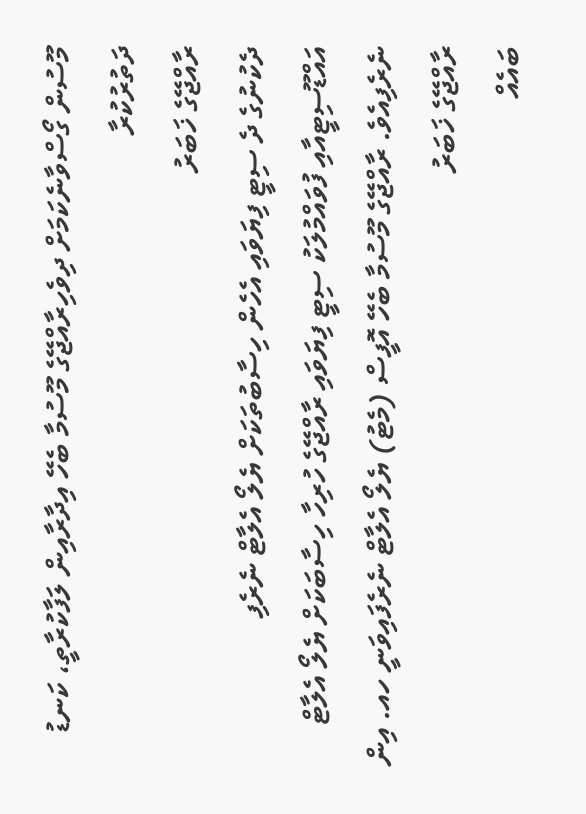މޫސުން ގޯސްވާނެކަމަށް ދިވެހިރާއްޖޭގެ މޫސުމާ ބެހޭ އިދާރާއިން ލަފާކުރާތީ، ކަނޑު ދަތުރުކުރާ
ރާއްޖޭގެ ޚަބަރު
ދެކުނުގެ ދެ ސިޓީ ފިޔަވައި އެހެން ހިސާބުތަކަށް ޔެލޯ އެލާޓް ނެރެފި
އައްޑޫސިޓީއާއި ފުވައްމުލަކު ސިޓީ ފިޔަވައި ރާއްޖޭގެ ހުރިހާ ހިސާބަކަށް ޔެލޯ އެލާޓް ނެރެފިއެވެ. ރާއްޖޭގެ މޫސުމާ ބެހޭ އޮފީސް (މެޓު) ޔެލޯ އެލާޓް ނެރެފައިވަނީ ހއ. އިން
ރާއްޖޭގެ ޚަބަރު
ބައެއް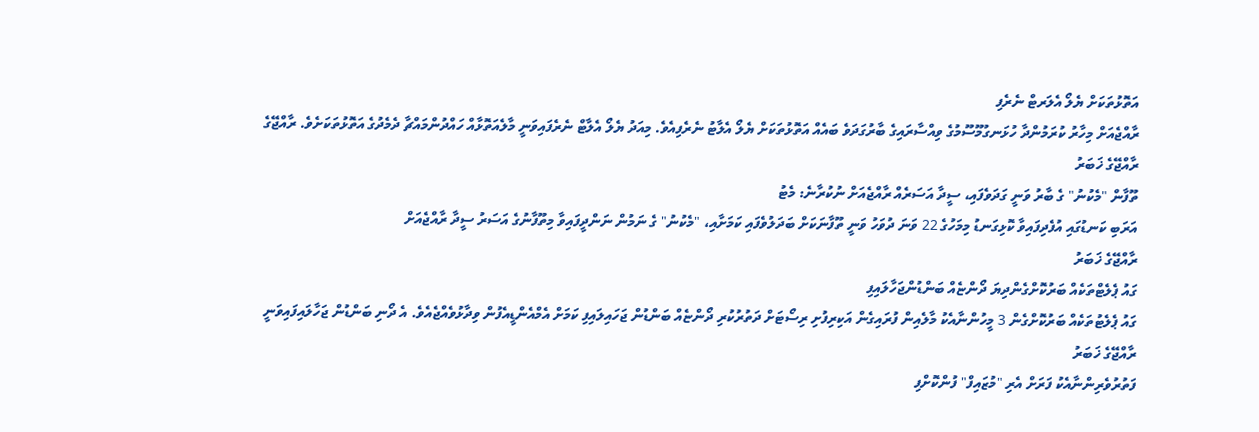އަތޮޅުތަކަށް ޔެލޯ އެލަރޓް ނެރެފި
ރާއްޖެއަށް މިހާރު ކުރަމުންދާ ހުޅަނގުމޫސޫމުގެ ވިއްސާރައިގެ ބާރުގަދަވެ ބައެއް އަތޮޅުތަކަށް ޔެލޯ އެލާޓު ނެރެފިއެވެ. މިއަދު ޔެލޯ އެލާޓް ނެރެފައިވަނީ މާލެއަތޮޅާއް ހައްދުންމައްޗާ ދެމެދުގެ އަތޮޅުތަކަށެވެ. ރާއްޖޭގެ
ރާއްޖޭގެ ޚަބަރު
ތޫފާން "މެކުނު" ގެ ބާރު ވަނީ ގަދަވެފައި، ސީދާ އަސަރެއް ރާއްޖެއަށް ނުކުރާނެ: މެޓު
އަރަބި ކަނޑުގައި އުފެދިފައިވާ ކޮޅިގަނޑު މިމަހުގެ 22 ވަނަ ދުވަހު ވަނީ ތޫފާނަކަށް ބަދަލުވެފައި ކަމަށާއި، "މެކުނު" ގެ ނަމުން ނަންދީފައިވާ މިތޫފާނުގެ އަސަރު ސީދާ ރާއްޖެއަށް
ރާއްޖޭގެ ޚަބަރު
ގައު ޕެލެޓްތަކެއް ބަރުކޮށްގެންދިޔަ ދޯންޏެއް ބަންޑުންޖަހާލައިފި
ގައު ޕެލެޓުތަކެއް ބަރުކޮށްގެން 3 މީހުންނާއެކު މާލެއިން ފުރައިގެން އަކިރިފުށި ރިސޯޓަށް ދަތުރުކުރި ދޯންޏެއް ބަންޑުން ޖަހައިލައިފި ކަމަށް އެމްއެންޑީއެފުން ވިދާޅުވެއްޖެއެވެ. އެ ދޯނި ބަންޑުން ޖަހާލައިފައިވަނީ
ރާއްޖޭގެ ޚަބަރު
ފަތުރުވެރިންނާއެކު ފަރަށް އެރި "މުޒައިފް" ފުންކޮށްފި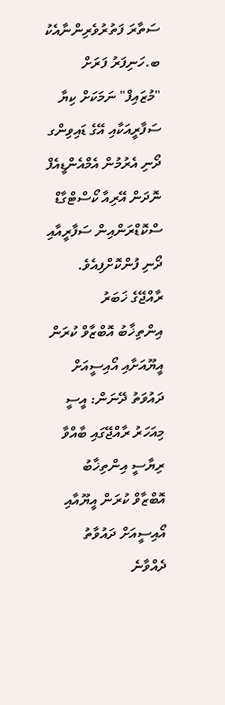ސަތާރަ ފަތުރުވެރިންނާއެކު ބ.ހަނިފަރު ފަރަށް "މުޒައިފް" ނަމަކަށް ކިޔާ ސަފާރީއަކާއި އޭގެ ޑައިވިންގ ދޯނި އެރުމުން އެމްއެންޑީއެފް ނޮދަން އޭރިއާ ކޯސްޓްގާޑް ސްކޮޑްރަންއިން ސަފާރީއާއި ދޯނި ފުންކޮށްފިއެވެ.
ރާއްޖޭގެ ޚަބަރު
އިންތިޚާބު އޮބްޒާވް ކުރަން އީޔޫއަށާއި އޯއިސީއަށް ދައުވަތު ދޭނަން: އީސީ
މިއަހަރު ރާއްޖޭގައި ބާއްވާ ރިޔާސީ އިންތިޚާބު އޮބްޒާވް ކުރަން އީޔޫއާއި އޯއިސީއަށް ދައުވާތު ދެއްވާނެ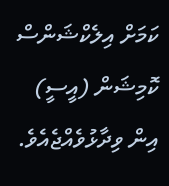ކަމަށް އިލެކްޝަންސް ކޮމިޝަން (އީސީ) އިން ވިދާޅުވެއްޖެއެވެ.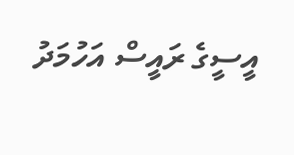އީސީގެ ރައީސް އަހުމަދު